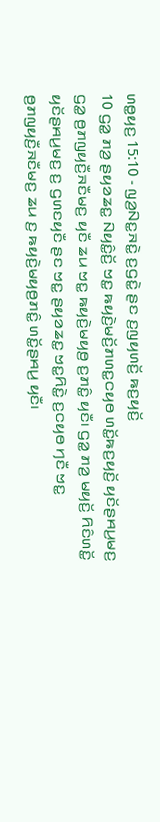ꤛꤥ꤭ꤟꤢ꤬ 15:10 - ꤜꤤ꤬ꤡꤢ꤭ꤏꤢꤧ꤭ ꤢ꤬ꤞꤢꤧ꤭ ꤔꤢ ꤢ꤬ꤜꤟꤛꤢꤩ꤬ ꤒꤢ꤬ꤟꤢꤩ꤬
10 ꤞꤤ꤭ ꤊꤤ꤬ ꤔꤟꤤꤘꤢ꤭ ꤡꤟꤢꤨ꤭ꤢꤩ꤬ ꤠꤢ꤭ ꤒꤟꤢꤧ꤬ꤗꤢꤩ꤬ꤊꤛꤢ꤭ꤍꤟꤥ ꤛꤢꤩ꤭ꤒꤢ꤬ꤟꤢꤩ꤬ ꤟꤢꤩꤔꤌꤣ꤬ꤗꤢ꤬ ꤞꤤ꤭ ꤥ꤬ꤊꤜꤟꤢꤪ꤬ꤏꤢꤪꤗꤢ꤬ ꤟꤢꤪ ꤘꤣ ꤠꤢ꤭ ꤒꤟꤢꤧ꤬ꤗꤟꤥ꤬ ꤢ꤬ꤊꤢꤨ꤭ ꤟꤢꤪ꤯ ꤞꤤ꤭ ꤊꤤ꤬ ꤗꤟꤢꤩ꤬ ꤖꤢꤨꤛꤢꤩ꤭ ꤟꤢꤩꤔꤌꤣ꤬ꤗꤢ꤬ ꤢ꤬ ꤞꤛꤢꤟꤢꤪ ꤔꤢ ꤠꤢ꤭ ꤔꤟꤤꤘꤢ꤭ ꤠꤢ꤭ꤖꤢꤧ꤭ ꤢ꤬ꤍꤟꤥ ꤚꤢꤪ ꤠꤢ꤭ ꤥ꤬ꤊꤜꤟꤢꤪ꤬ꤏꤢꤪꤗꤢ꤬ ꤘꤣ ꤢ꤬ ꤒꤟꤢꤧ꤬ꤗꤟꤥ꤬ꤊꤢꤨ꤭ ꤛꤢꤩ꤭ꤔꤌꤣ꤬ ꤟꤢꤪ꤯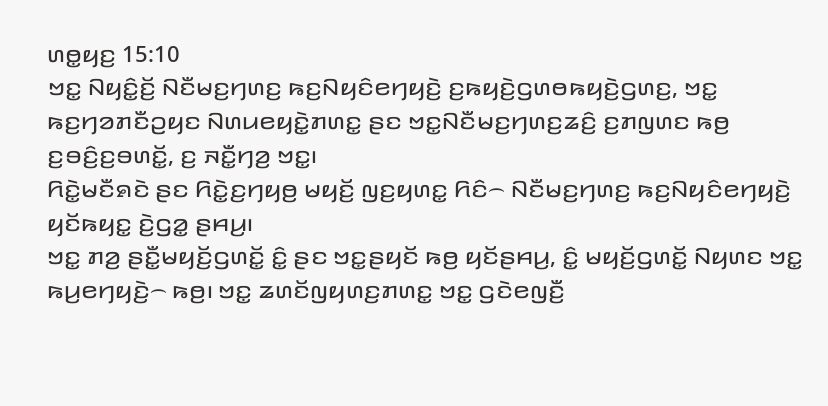ꤛꤥ꤭ꤟꤢ꤬ 15:10
ꤠꤢ꤭ ꤡꤟꤢꤨ꤭ꤢꤩ꤬ ꤡꤢꤪꤗꤢ꤬ꤚꤛꤢ꤬ ꤒꤢ꤬ꤡꤟꤢꤨꤕꤚꤟꤢꤧ꤬ ꤢ꤬ꤒꤟꤢꤧ꤬ꤞꤛꤥꤒꤟꤢꤧ꤬ꤞꤛꤢ꤬, ꤠꤢ꤭ ꤒꤢ꤬ꤚꤤꤊꤢꤪꤑꤟꤢ ꤡꤛꤣꤕꤟꤢꤧ꤭ꤊꤛꤢ꤭ ꤔꤢ ꤠꤢ꤭ꤡꤢꤪꤗꤢ꤬ꤚꤛꤢ꤬ꤘꤢꤨ꤬ ꤢ꤬ꤊꤜꤛꤢ ꤒꤥ꤬ ꤢ꤬ꤋꤢꤨ꤬ꤢ꤬ꤋꤛꤢꤩ꤭, ꤢ꤬ ꤏꤢꤪ꤭ꤚꤤ꤬ ꤠꤢ꤭꤯
ꤖꤢꤧ꤭ꤗꤢꤪꤎꤢꤧ ꤔꤢ ꤖꤢꤧ꤭ꤢ꤬ꤚꤟꤥ꤬ ꤗꤟꤢꤩ꤬ ꤜꤢ꤬ꤟꤛꤢ꤭ ꤖꤢꤨ꤮ ꤡꤢꤪꤗꤢ꤬ꤚꤛꤢ꤬ ꤒꤢ꤬ꤡꤟꤢꤨꤕꤚꤟꤢꤧ꤬ ꤟꤢꤩꤒꤟꤢ꤭ ꤢꤧ꤬ꤞꤤ꤭ ꤔꤌꤣ꤬꤯
ꤠꤢ꤭ ꤊꤤ꤬ ꤔꤢꤪ꤭ꤗꤟꤢꤩ꤬ꤞꤛꤢꤩ꤭ ꤢꤨ꤭ ꤔꤢ ꤠꤢ꤭ꤔꤟꤢꤩ ꤒꤥ꤬ ꤟꤢꤩꤔꤌꤣ꤬, ꤢꤨ꤭ ꤗꤟꤢꤩ꤬ꤞꤛꤢꤩ꤭ ꤡꤟꤛꤢ ꤠꤢ꤭ ꤒꤣ꤬ꤕꤚꤟꤢꤧ꤬꤮ ꤒꤥ꤬꤯ ꤠꤢ꤭ ꤘꤛꤢꤩꤜꤟꤛꤢ꤬ꤊꤛꤢ꤭ ꤠꤢ꤭ ꤞꤢꤧꤕꤜꤢꤪ꤬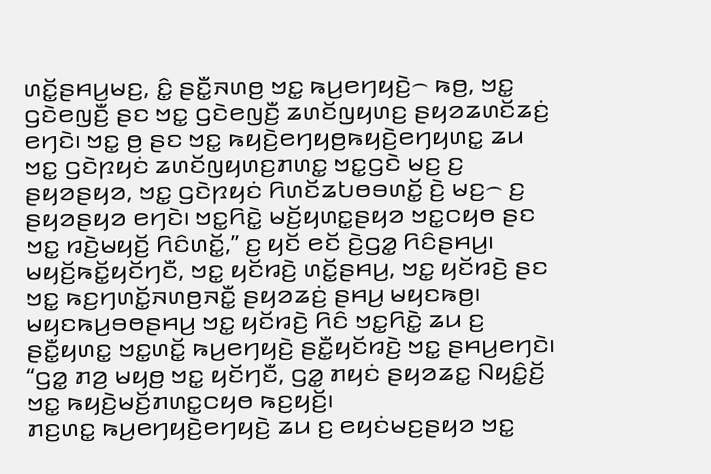ꤛꤢꤩ꤭ꤔꤌꤣ꤬ꤗꤢ꤬, ꤢꤨ꤭ ꤔꤢꤪ꤭ꤏꤛꤥ꤬ ꤠꤢ꤭ ꤒꤣ꤬ꤕꤚꤟꤢꤧ꤬꤮ ꤒꤥ꤬, ꤠꤢ꤭ ꤞꤢꤧꤕꤜꤢꤪ꤬ ꤔꤢ ꤠꤢ꤭ ꤞꤢꤧꤕꤜꤢꤪ꤬ ꤘꤛꤢꤩꤜꤟꤛꤢ꤬ ꤔꤟꤤꤘꤛꤢꤩꤘꤢꤦ꤬ ꤕꤚꤢꤧ꤯ ꤠꤢ꤭ ꤥ꤬ ꤔꤢ ꤠꤢ꤭ ꤒꤟꤢꤧ꤬ꤕꤚꤟꤥ꤬ꤒꤟꤢꤧ꤬ꤕꤚꤟꤛꤢ꤭ ꤘꤣ ꤠꤢ꤭ ꤞꤢꤧꤐꤟꤢꤦ ꤘꤛꤢꤩꤜꤟꤛꤢ꤬ꤊꤛꤢ꤭ ꤠꤢ꤭ꤞꤢꤧ ꤗꤢ꤬ ꤢ꤬ ꤔꤟꤤꤔꤟꤤ, ꤠꤢ꤭ ꤞꤢꤧꤐꤟꤢꤦ ꤖꤛꤢꤩꤘꤝꤥꤋꤛꤢꤩ꤭ ꤢꤧ꤬ ꤗꤢ꤬꤮ ꤢ꤬ ꤔꤟꤤꤔꤟꤤ ꤕꤚꤢꤧ꤯ ꤠꤢ꤭ꤖꤢꤧ꤭ ꤗꤢꤩ꤬ꤟꤛꤢ꤭ꤔꤟꤤ ꤠꤢ꤭ꤍꤟꤥ ꤔꤢ ꤠꤢ꤭ ꤙꤢꤧ꤬ꤗꤟꤢꤩ꤬ ꤖꤢꤨꤛꤢꤩ꤭,” ꤢ꤬ ꤟꤢꤩ ꤕꤢꤩ ꤢꤧ꤬ꤞꤤ꤭ ꤖꤢꤨꤔꤌꤣ꤬꤯
ꤗꤟꤢꤩ꤬ꤒꤢꤩ꤭ꤟꤢꤩꤚꤢꤪ, ꤠꤢ꤭ ꤟꤢꤩꤙꤢꤧ꤬ ꤛꤢꤩ꤭ꤔꤌꤣ꤬, ꤠꤢ꤭ ꤟꤢꤩꤙꤢꤧ꤬ ꤔꤢ ꤠꤢ꤭ ꤒꤢ꤬ꤚꤛꤢꤩ꤭ꤏꤛꤥ꤬ꤏꤢꤪ꤭ ꤔꤟꤤꤘꤢꤦ꤬ ꤔꤌꤣ꤬ ꤗꤟꤢꤒꤥ꤬꤯ ꤗꤟꤢꤒꤣ꤬ꤋꤥꤔꤌꤣ꤬ ꤠꤢ꤭ ꤟꤢꤩꤙꤢꤧ꤬ ꤖꤢꤨ ꤠꤢ꤭ꤖꤢꤧ꤭ ꤘꤣ ꤢ꤬ ꤔꤢꤪ꤭ꤟꤛꤢ꤭ ꤠꤢ꤭ꤛꤢꤩ꤭ ꤒꤣ꤬ꤕꤚꤟꤢꤧ꤬ ꤔꤢꤪ꤭ꤟꤢꤩꤙꤢꤧ꤬ ꤠꤢ꤭ ꤔꤌꤣ꤬ꤕꤚꤢꤧ꤯
“ꤞꤤ꤭ ꤊꤤ꤬ ꤗꤟꤥ꤬ ꤠꤢ꤭ ꤟꤢꤩꤚꤢꤪ, ꤞꤤ꤭ ꤊꤟꤢꤦ ꤔꤟꤤꤘꤢ꤭ ꤡꤟꤢꤨ꤭ꤢꤩ꤬ ꤠꤢ꤭ ꤒꤟꤢꤧ꤬ꤗꤢꤩ꤬ꤊꤛꤢ꤭ꤍꤟꤥ ꤒꤢ꤬ꤟꤢꤩ꤬꤯
ꤊꤢ꤬ꤛꤢ꤭ ꤒꤣ꤬ꤕꤚꤟꤢꤧ꤬ꤕꤚꤟꤢꤧ꤬ ꤘꤣ ꤢ꤬ ꤕꤟꤢꤦꤗꤢ꤬ꤔꤟꤤ ꤠꤢ꤭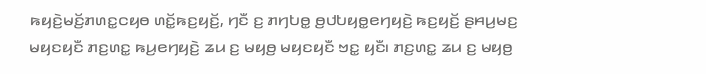ꤒꤟꤢꤧ꤬ꤗꤢꤩ꤬ꤊꤛꤢ꤭ꤍꤟꤥ ꤛꤢꤩ꤭ꤒꤢ꤬ꤟꤢꤩ꤬, ꤚꤢꤪ ꤢ꤬ ꤊꤚꤝꤥ꤭ ꤥ꤬ꤓꤝꤟꤥ꤭ꤕꤚꤟꤢꤧ꤬ ꤒꤢ꤬ꤟꤢꤩ꤬ ꤔꤌꤣ꤬ꤗꤢ꤬ ꤗꤟꤢꤟꤢꤪ ꤊꤢ꤬ꤛꤢ꤭ ꤒꤣ꤬ꤕꤚꤟꤢꤧ꤬ ꤘꤣ ꤢ꤬ ꤗꤟꤥ꤬ ꤗꤟꤢꤟꤢꤪ ꤠꤢ꤭ ꤟꤢꤪ꤯ ꤊꤢ꤬ꤛꤢ꤭ ꤘꤣ ꤢ꤬ ꤗꤟꤥ꤬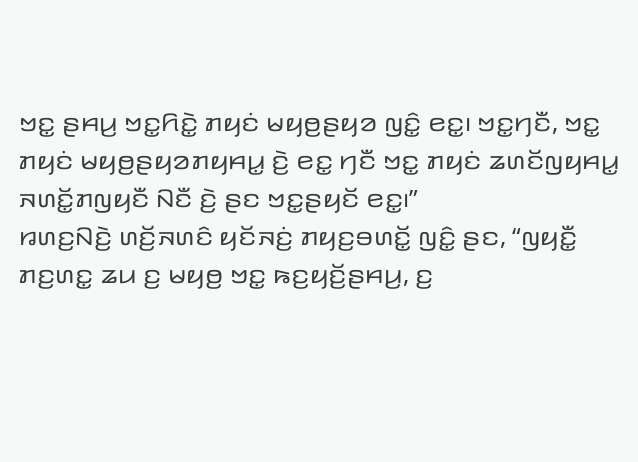ꤠꤢ꤭ ꤔꤌꤣ꤬ ꤠꤢ꤭ꤖꤢꤧ꤭ ꤊꤟꤢꤦ ꤗꤟꤥ꤬ꤔꤟꤤ ꤜꤢꤨ꤭ ꤕꤢ꤭꤯ ꤠꤢ꤭ꤚꤢꤪ, ꤠꤢ꤭ ꤊꤟꤢꤦ ꤗꤟꤥ꤬ꤔꤟꤤꤊꤟꤌꤣ꤭ ꤢꤧ꤬ ꤕꤢ꤭ ꤚꤢꤪ ꤠꤢ꤭ ꤊꤟꤢꤦ ꤘꤛꤢꤩꤜꤟꤌꤣ꤭ ꤏꤛꤢꤩ꤭ꤊꤜꤟꤢꤪ ꤡꤢꤪ ꤢꤧ꤬ ꤔꤢ ꤠꤢ꤭ꤔꤟꤢꤩ ꤕꤢ꤭꤯”
ꤙꤛꤢ꤬ꤡꤢꤧ꤬ ꤛꤢꤩ꤬ꤏꤛꤢꤨ ꤟꤢꤩꤏꤢꤦ꤬ ꤊꤟꤢ꤬ꤋꤛꤢꤩ꤭ ꤜꤢꤨ꤭ ꤔꤢ, “ꤜꤟꤢꤪ꤭ ꤊꤢ꤬ꤛꤢ꤭ ꤘꤣ ꤢ꤬ ꤗꤟꤥ꤬ ꤠꤢ꤭ ꤒꤢ꤬ꤟꤢꤩ꤬ꤔꤌꤣ꤬, ꤢ꤬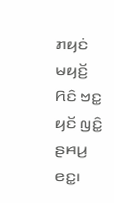ꤊꤟꤢꤦ ꤗꤟꤢꤩ꤬ ꤖꤢꤨ ꤠꤢ꤭ ꤟꤢꤩ ꤜꤢꤨ꤭ ꤔꤌꤣ꤬ ꤕꤢ꤭꤯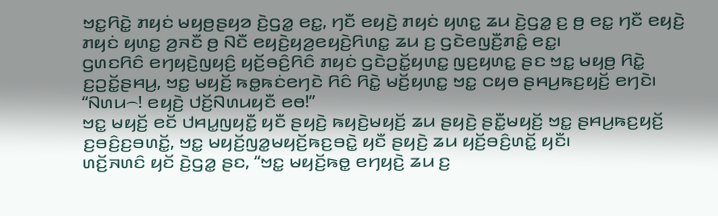ꤠꤢ꤭ꤖꤢꤧ꤭ ꤊꤟꤢꤦ ꤗꤟꤥ꤬ꤔꤟꤤ ꤢꤧ꤬ꤞꤤ꤭ ꤕꤢ꤭, ꤚꤢꤪ ꤕꤟꤢꤧ꤬ ꤊꤟꤢꤦ ꤟꤛꤢ꤭ ꤘꤣ ꤢꤧ꤬ꤞꤤ꤭ ꤢ꤬ ꤥ꤬ ꤕꤢ꤭ ꤚꤢꤪ ꤕꤟꤢꤧ꤬ ꤊꤟꤢꤦ ꤟꤛꤢ꤭ ꤤ꤬ꤏꤢꤪ ꤥ꤬ ꤡꤢꤪ ꤕꤟꤢꤧ꤬ꤟꤤ꤬ꤕꤟꤢꤧ꤬ꤖꤛꤢ꤭ ꤘꤣ ꤢ꤬ ꤞꤢꤧꤕꤜꤢꤪ꤬ꤊꤢꤨ꤭ ꤕꤢ꤭꤯
ꤞꤛꤢꤖꤢꤨ ꤕꤚꤟꤢꤧ꤬ꤜꤟꤢꤨ꤬ ꤟꤢꤩ꤬ꤋꤢꤨ꤬ꤖꤢꤨ ꤊꤟꤢꤦ ꤞꤢꤧꤑꤢꤩ꤭ꤟꤛꤢ꤭ ꤜꤢ꤬ꤟꤛꤢ꤭ ꤔꤢ ꤠꤢ꤭ ꤗꤟꤥ꤬ ꤖꤢꤧ꤭ ꤢ꤬ꤑꤢꤩ꤭ꤔꤌꤣ꤬, ꤠꤢ꤭ ꤗꤟꤢꤩ꤬ ꤒꤥ꤭ꤒꤢꤦꤕꤚꤢꤧ ꤖꤢꤨ ꤖꤢꤧ꤭ ꤗꤢꤩ꤬ꤟꤛꤢ꤭ ꤠꤢ꤭ ꤍꤟꤥ ꤔꤌꤣ꤬ꤒꤢ꤬ꤟꤢꤩ꤬ ꤕꤚꤢꤧ꤯ “ꤡꤛꤣ꤮! ꤕꤟꤢꤧ꤬ ꤓꤢꤩ꤬ꤡꤛꤣꤟꤢꤪ ꤕꤥ!”
ꤠꤢ꤭ ꤗꤟꤢꤩ꤬ ꤕꤢꤩ ꤓꤌꤣ꤭ꤜꤟꤢꤪ꤭ ꤟꤢꤪ ꤔꤟꤢꤧ꤬ ꤒꤟꤢꤧ꤬ꤗꤟꤢꤩ꤬ ꤘꤣ ꤔꤟꤢꤧ꤬ ꤔꤢꤪ꤭ꤗꤟꤢꤩ꤬ ꤠꤢ꤭ ꤔꤌꤣ꤬ꤒꤢ꤬ꤟꤢꤩ꤬ ꤢ꤬ꤋꤢꤨ꤬ꤢ꤬ꤋꤛꤢꤩ꤭, ꤠꤢ꤭ ꤗꤟꤢꤩ꤬ꤜꤤ꤭ꤗꤟꤢꤩ꤬ꤒꤢ꤬ꤋꤢꤧ꤭ ꤟꤢꤪ ꤔꤟꤢꤧ꤬ ꤘꤣ ꤟꤢꤩ꤬ꤋꤢꤨ꤬ꤛꤢꤩ꤭ ꤟꤢꤪ꤯
ꤛꤢꤩ꤬ꤏꤛꤢꤨ ꤟꤢꤩ ꤢꤧ꤬ꤞꤤ꤭ ꤔꤢ, “ꤠꤢ꤭ ꤗꤟꤢꤩ꤬ꤒꤥ꤭ ꤕꤚꤟꤢꤧ꤬ ꤘꤣ ꤢ꤬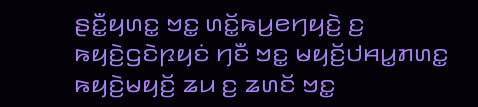ꤔꤢꤪ꤭ꤟꤛꤢ꤭ ꤠꤢ꤭ ꤛꤢꤩ꤭ꤒꤣ꤬ꤕꤚꤟꤢꤧ꤬ ꤢ꤬ ꤒꤟꤢꤧ꤬ꤞꤢꤧꤐꤟꤢꤦ ꤚꤢꤪ ꤠꤢ꤭ ꤗꤟꤢꤩ꤬ꤓꤌꤣ꤭ꤊꤛꤢ꤭ ꤒꤟꤢꤧ꤬ꤗꤟꤢꤩ꤬ ꤘꤣ ꤢ꤬ ꤘꤛꤢꤩ ꤠꤢ꤭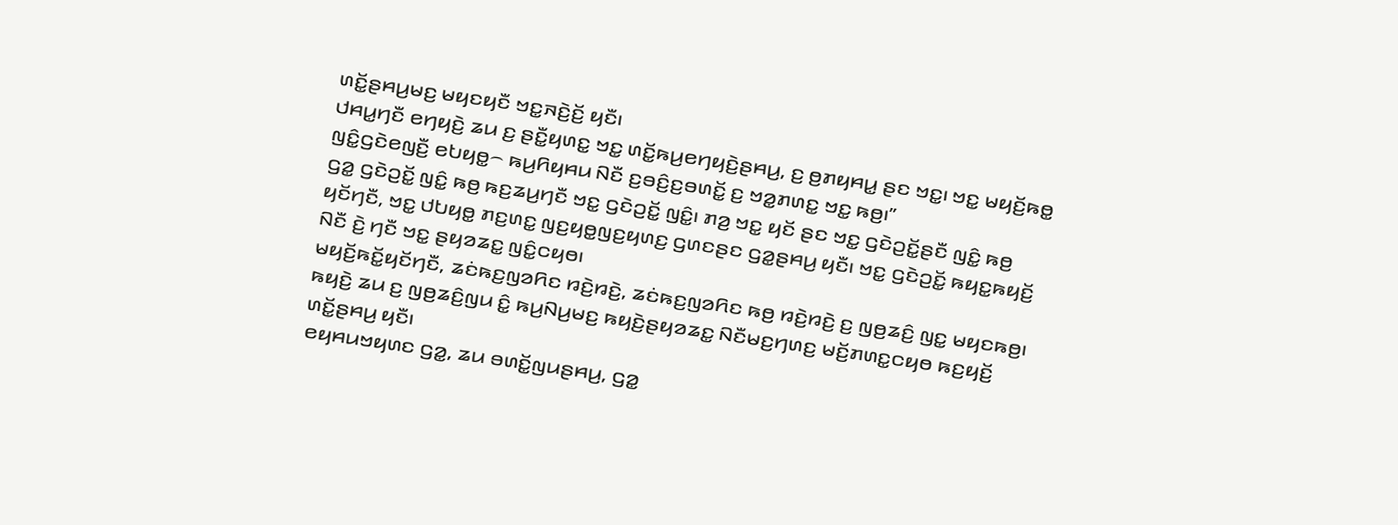ꤛꤢꤩ꤭ꤔꤌꤣ꤬ꤗꤢ꤬ ꤗꤟꤢꤟꤢꤪ ꤠꤢ꤭ꤏꤢꤧ꤬ꤢꤩ꤬ ꤟꤢꤪ꤯
ꤓꤌꤣ꤭ꤚꤢꤪ ꤕꤚꤟꤢꤧ꤬ ꤘꤣ ꤢ꤬ ꤔꤢꤪ꤭ꤟꤛꤢ꤭ ꤠꤢ꤭ ꤛꤢꤩ꤭ꤒꤣ꤬ꤕꤚꤟꤢꤧ꤬ꤔꤌꤣ꤬, ꤢ꤬ ꤥ꤬ꤊꤟꤌꤣ꤭ ꤔꤢ ꤠꤢ꤭꤯ ꤠꤢ꤭ ꤗꤟꤢꤩ꤬ꤒꤥ꤭ ꤜꤢꤨ꤭ꤞꤢꤧꤕꤜꤢꤪ꤬ ꤕꤝꤟꤥ꤭꤮ ꤒꤣ꤬ꤖꤟꤌꤣ ꤡꤢꤪ ꤢ꤬ꤋꤢꤨ꤬ꤢ꤬ꤋꤛꤢꤩ꤭ ꤢ꤬ ꤠꤤ꤭ꤊꤛꤢ꤭ ꤠꤢ꤭ ꤒꤥ꤬꤯”
ꤞꤤ꤭ ꤞꤢꤧꤑꤢꤩ꤭ ꤜꤢꤨ꤭ ꤒꤥ꤬ ꤒꤢ꤬ꤘꤣ꤬ꤚꤢꤪ ꤠꤢ꤭ ꤞꤢꤧꤑꤢꤩ꤭ ꤜꤢꤨ꤭꤯ ꤊꤤ꤬ ꤠꤢ꤭ ꤟꤢꤩ ꤔꤢ ꤠꤢ꤭ ꤞꤢꤧꤑꤢꤩ꤭ꤔꤢꤪ ꤜꤢꤨ꤭ ꤒꤥ꤬ ꤟꤢꤩꤚꤢꤪ, ꤠꤢ꤭ ꤓꤝꤟꤥ꤭ ꤊꤢ꤬ꤛꤢ꤭ ꤜꤢ꤬ꤟꤥ꤭ꤜꤢ꤬ꤟꤛꤢ꤬ ꤞꤛꤢꤔꤢ ꤞꤤ꤭ꤔꤌꤣ꤬ ꤟꤢꤪ꤯ ꤠꤢ꤭ ꤞꤢꤧꤑꤢꤩ꤭ ꤒꤟꤢ꤭ꤒꤟꤢꤩ꤬ ꤡꤢꤪ ꤢꤧ꤬ ꤚꤢꤪ ꤠꤢ꤭ ꤔꤟꤤꤘꤢ꤭ ꤜꤢꤨ꤭ꤍꤟꤥ꤯
ꤗꤟꤢꤩ꤬ꤒꤢꤩ꤭ꤟꤢꤩꤚꤢꤪ, ꤘꤢꤦꤒꤢ꤬ꤜꤤꤖꤢ ꤙꤢꤧ꤬ꤙꤢꤧ꤬, ꤘꤢꤦꤒꤢ꤬ꤜꤤꤖꤢ ꤒꤥ꤬ ꤙꤢꤧ꤬ꤙꤢꤧ꤬ ꤢ꤬ ꤜꤥ꤬ꤘꤢꤨ꤬ ꤜꤢ꤭ ꤗꤟꤢꤒꤥ꤬꤯ ꤒꤟꤢꤧ꤬ ꤘꤣ ꤢ꤬ ꤜꤥ꤬ꤘꤢꤨ꤬ꤜꤣ ꤢꤨ꤭ ꤒꤣ꤬ꤡꤣ꤬ꤗꤢ꤬ ꤒꤟꤢꤧ꤬ꤔꤟꤤꤘꤢ꤭ ꤡꤢꤪꤗꤢ꤬ꤚꤛꤢ꤬ ꤗꤢꤩ꤬ꤊꤛꤢ꤭ꤍꤟꤥ ꤒꤢ꤬ꤟꤢꤩ꤬ ꤛꤢꤩ꤭ꤔꤌꤣ꤬ ꤟꤢꤪ꤯
ꤕꤟꤌꤣꤠꤟꤛꤢ ꤞꤤ꤭, ꤘꤣ ꤋꤛꤢꤩ꤭ꤜꤣꤔꤌꤣ꤬, ꤞꤤ꤭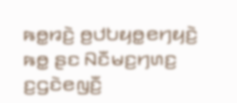ꤒꤥ꤭ꤙꤢꤧ꤬ ꤥ꤬ꤓꤝꤟꤥ꤭ꤕꤚꤟꤢꤧ꤬ ꤒꤥ꤭ ꤔꤢ ꤡꤢꤪꤗꤢ꤬ꤚꤛꤢ꤬ ꤢ꤬ꤞꤢꤧꤕꤜꤢꤪ꤬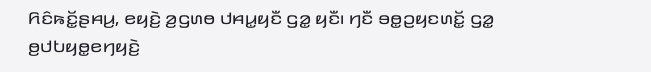ꤖꤢꤨꤒꤢꤩ꤭ꤔꤌꤣ꤬, ꤕꤟꤢꤧ꤬ ꤤ꤬ꤞꤛꤥ ꤓꤌꤣ꤭ꤟꤢꤪ ꤞꤤ꤭ ꤟꤢꤪ꤯ ꤚꤢꤪ ꤋꤥ꤭ꤑꤟꤢꤛꤢꤩ꤭ ꤞꤤ꤭ ꤥ꤬ꤓꤝꤟꤥ꤭ꤕꤚꤟꤢꤧ꤬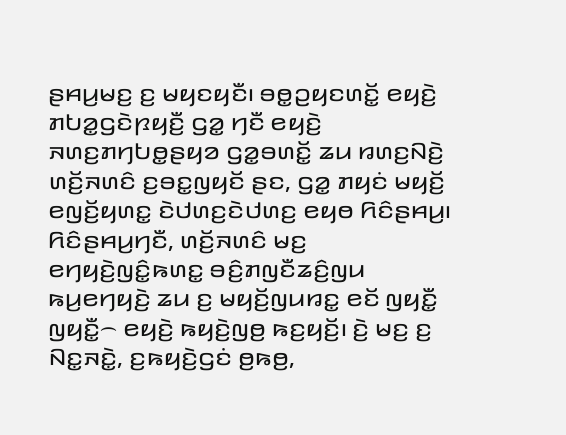ꤔꤌꤣ꤬ꤗꤢ꤬ ꤢ꤬ ꤗꤟꤢꤟꤢꤪ꤯ ꤋꤥ꤭ꤑꤟꤢꤛꤢꤩ꤭ ꤕꤟꤢꤧ꤬ ꤊꤝꤤ꤭ꤞꤢꤧꤐꤟꤢꤪ꤬ ꤞꤤ꤭ ꤚꤢꤪ ꤕꤟꤢꤧ꤬ ꤏꤛꤢ꤬ꤊꤚꤝꤥ꤭ꤔꤟꤤ ꤞꤤ꤭ꤋꤛꤢꤩ꤭ ꤘꤣ ꤙꤛꤢ꤬ꤡꤢꤧ꤬ ꤛꤢꤩ꤬ꤏꤛꤢꤨ ꤢ꤬ꤋꤢ꤭ꤜꤟꤢꤩ ꤔꤢ, ꤞꤤ꤭ ꤊꤟꤢꤦ ꤗꤟꤢꤩ꤬ ꤕꤜꤢꤩ꤬ꤟꤛꤢ꤭ ꤢꤧꤓꤛꤢ꤬ꤢꤧꤓꤛꤢ꤬ ꤕꤟꤥ ꤖꤢꤨꤔꤌꤣ꤬꤯
ꤖꤢꤨꤔꤌꤣ꤬ꤚꤢꤪ, ꤛꤢꤩ꤬ꤏꤛꤢꤨ ꤗꤢ꤬ ꤕꤚꤟꤢꤧ꤬ꤜꤢꤨ꤭ꤒꤛꤢ꤭ ꤋꤢꤨ꤬ꤊꤜꤢꤪꤘꤢꤨ꤬ꤜꤣ ꤒꤣ꤬ꤕꤚꤟꤢꤧ꤬ ꤘꤣ ꤢ꤬ ꤗꤟꤢꤩ꤬ꤜꤣꤙꤢ꤭ ꤕꤢꤩ ꤜꤟꤢꤪ꤭ ꤜꤟꤢꤪ꤭꤮ ꤕꤟꤢꤧ꤬ ꤒꤟꤢꤧ꤬ꤜꤥ꤬ ꤒꤢ꤬ꤟꤢꤩ꤬꤯ ꤢꤧ꤬ ꤗꤢ꤬ ꤢ꤬ ꤡꤢ꤭ꤏꤢꤧ꤭, ꤢ꤬ꤒꤟꤢꤧ꤬ꤞꤢꤦ ꤥ꤬ꤒꤥ꤬,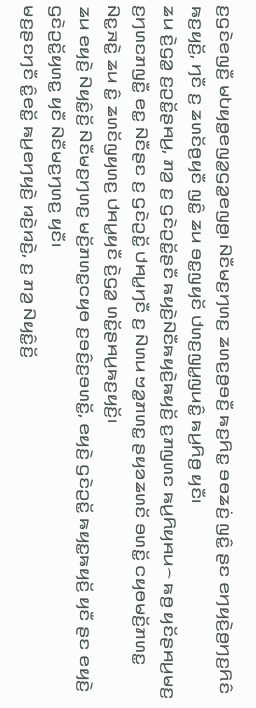ꤢ꤬ꤞꤢꤧꤕꤜꤢꤪ꤬ ꤗꤝꤟꤥ꤭ꤕꤜꤤ꤭ꤞꤤ꤭ꤕꤜꤥ꤬꤯ ꤡꤢꤪꤗꤢ꤬ꤚꤛꤢ꤬ ꤘꤛꤢ꤬ꤥ꤬ꤋꤢꤪ꤬ ꤒꤢ꤬ꤖꤢ꤭ ꤋꤥꤘꤢꤦ꤬ ꤜꤢꤨ꤭ ꤔꤢ ꤕꤚꤟꤢꤧ꤬ꤥ꤬ꤚꤢ꤬ꤖꤢꤨ ꤒꤢ꤬ꤟꤢꤩ꤬, ꤚꤢꤪ ꤢ꤬ ꤘꤛꤢꤩꤥ꤬ꤟꤢꤪ ꤜꤢꤨ꤭ ꤘꤣ ꤋꤢ꤭ꤜꤟꤢꤩ ꤓꤛꤢ꤬ꤜꤣ꤭ꤜꤣꤢꤨ꤭ ꤒꤣ꤬ꤖꤥ꤬ ꤟꤢꤪ꤯
ꤘꤣ ꤢꤧ꤬ꤞꤤ꤭ ꤢ꤬ꤑꤢꤩ꤭ꤔꤌꤣ꤬, ꤊꤤ꤬ ꤢ꤬ ꤞꤢꤧꤑꤢꤩ꤭ꤔꤢꤪ ꤒꤟꤢꤧ꤬ꤡꤢꤪꤒꤟꤢꤧ꤬ꤒꤟꤢꤩ꤬ ꤢ꤬ꤊꤜꤛꤢ ꤒꤣ꤬ꤖꤟꤌꤣ꤮ ꤒꤥ꤬ ꤟꤢꤩꤔꤌꤣ꤬ꤗꤢ꤬ ꤢ꤬ꤚꤛꤢꤊꤜꤢꤪ꤭ ꤕꤢ꤭ ꤡꤢꤪꤔꤢ ꤢ꤬ ꤞꤢꤧꤑꤢꤩ꤭ ꤓꤌꤣ꤭ꤚꤢꤪ ꤢ꤬ ꤡꤛꤣ ꤠꤤ꤭ꤊꤛꤢ꤭ ꤔꤟꤤꤘꤛꤢꤩ ꤋꤛꤢꤩ꤭ ꤍꤟꤥꤗꤢꤩ꤬ꤊꤛꤢ꤭ ꤡꤢ꤭ꤏꤢꤧ꤭ ꤘꤣ ꤢꤨ꤭ ꤘꤛꤢꤩꤜꤟꤛꤢ꤬ ꤓꤌꤣ꤭ꤟꤢꤪ ꤢꤧ꤬ꤞꤤ꤭ ꤛꤢꤩ꤭ꤔꤌꤣ꤬ꤒꤢ꤬ꤟꤢꤩ꤬꤯
ꤘꤣ ꤕꤟꤢꤧ꤬ ꤡꤟꤢꤨ꤭ꤢꤩ꤬ ꤡꤢꤪꤗꤢ꤬ꤚꤛꤢ꤬ ꤗꤢꤩ꤬ꤊꤛꤢ꤭ꤍꤟꤥ ꤢ꤬ꤋꤢꤨ꤬ꤢ꤬ꤋꤛꤢꤩ꤭, ꤕꤟꤢꤧ꤬ ꤞꤢꤧꤑꤢꤩ꤭ ꤒꤟꤢ꤭ꤒꤟꤢꤩ꤬ ꤟꤢꤪ ꤔꤢ ꤕꤟꤢꤧ꤬ ꤞꤢꤧꤑꤢꤩ꤭ꤟꤛꤢ꤭ ꤟꤢꤪ ꤡꤢꤪꤗꤢ꤬ꤚꤛꤢ꤬ ꤟꤢꤪ꤯
ꤗꤢ꤬ꤔꤢꤚꤢꤪ ꤢꤨ꤭ꤕꤢꤩ꤭ ꤒꤣ꤬ꤕꤚꤟꤢꤧ꤬ ꤙꤢꤧ꤬ꤙꤢꤧ꤬, ꤢ꤬ ꤊꤤ꤬ ꤡꤟꤢꤨ꤭ꤢꤩ꤬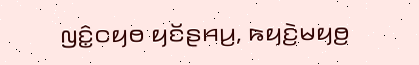ꤜꤢꤨ꤭ꤍꤟꤥ ꤟꤢꤩꤔꤌꤣ꤬, ꤒꤟꤢꤧ꤬ꤗꤟꤥ꤬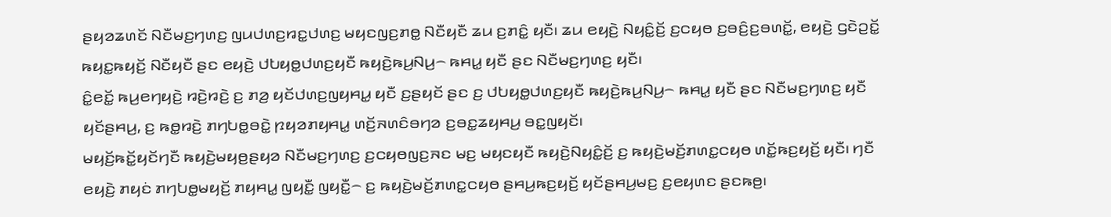ꤔꤟꤤꤘꤛꤢꤩ ꤡꤢꤪꤗꤢ꤬ꤚꤛꤢ꤬ ꤜꤣꤓꤛꤢ꤬ꤙꤢ꤭ꤓꤛꤢ꤬ ꤗꤟꤢꤜꤢ꤬ꤊꤥ꤭ ꤡꤢꤪꤟꤢꤪ ꤘꤣ ꤢ꤬ꤊꤢꤨ꤭ ꤟꤢꤪ꤯ ꤘꤣ ꤕꤟꤢꤧ꤬ ꤡꤟꤢꤨ꤭ꤢꤩ꤬ ꤢ꤬ꤍꤟꤥ ꤢ꤬ꤋꤢꤨ꤬ꤢ꤬ꤋꤛꤢꤩ꤭, ꤕꤟꤢꤧ꤬ ꤞꤢꤧꤑꤢꤩ꤭ ꤒꤟꤢ꤭ꤒꤟꤢꤩ꤬ ꤡꤢꤪꤟꤢꤪ ꤔꤢ ꤕꤟꤢꤧ꤬ ꤓꤝꤟꤥ꤭ꤓꤛꤢ꤬ꤟꤢꤪ ꤒꤟꤢꤧ꤬ꤒꤣ꤬ꤡꤣ꤬꤮ ꤒꤌꤣ꤭ ꤟꤢꤪ ꤔꤢ ꤡꤢꤪꤗꤢ꤬ꤚꤛꤢ꤬ ꤟꤢꤪ꤯
ꤢꤨ꤭ꤕꤢꤩ꤭ ꤒꤣ꤬ꤕꤚꤟꤢꤧ꤬ ꤙꤢꤧ꤬ꤙꤢꤧ꤬ ꤢ꤬ ꤊꤤ꤬ ꤟꤢꤩꤓꤛꤢ꤬ꤜꤟꤌꤣ꤭ ꤟꤢꤪ ꤢ꤬ꤔꤟꤢꤩ ꤔꤢ ꤢ꤬ ꤓꤝꤟꤥ꤭ꤓꤛꤢ꤬ꤟꤢꤪ ꤒꤟꤢꤧ꤬ꤒꤣ꤬ꤡꤣ꤬꤮ ꤒꤌꤣ꤭ ꤟꤢꤪ ꤔꤢ ꤡꤢꤪꤗꤢ꤬ꤚꤛꤢ꤬ ꤟꤢꤪ ꤟꤢꤩꤔꤌꤣ꤬, ꤢ꤬ ꤒꤥ꤭ꤙꤢꤧ꤬ ꤊꤚꤝꤥ꤭ꤋꤢꤧ꤭ ꤐꤟꤤꤊꤟꤌꤣ꤭ ꤛꤢꤩ꤬ꤏꤛꤢꤨꤋꤚꤤ ꤢ꤬ꤋꤢ꤭ꤘꤟꤌꤣ꤬ ꤋꤢ꤭ꤜꤟꤢꤩ꤯
ꤗꤟꤢꤩ꤬ꤒꤢꤩ꤭ꤟꤢꤩꤚꤢꤪ ꤒꤟꤢꤧ꤬ꤗꤟꤥ꤬ꤔꤟꤤ ꤡꤢꤪꤗꤢ꤬ꤚꤛꤢ꤬ ꤢ꤬ꤍꤟꤥꤜꤢ꤬ꤏꤢ ꤗꤢ꤬ ꤗꤟꤢꤟꤢꤪ ꤒꤟꤢꤧ꤬ꤡꤟꤢꤨ꤭ꤢꤩ꤬ ꤢ꤬ ꤒꤟꤢꤧ꤬ꤗꤢꤩ꤬ꤊꤛꤢ꤭ꤍꤟꤥ ꤛꤢꤩ꤭ꤒꤢ꤬ꤟꤢꤩ꤬ ꤟꤢꤪ꤯ ꤚꤢꤪ ꤕꤟꤢꤧ꤬ ꤊꤟꤢꤦ ꤊꤚꤝꤥ꤭ꤗꤟꤢꤩ꤬ ꤊꤟꤌꤣ꤭ ꤜꤟꤢꤪ꤭ ꤜꤟꤢꤪ꤭꤮ ꤢ꤬ ꤒꤟꤢꤧ꤬ꤗꤢꤩ꤬ꤊꤛꤢ꤭ꤍꤟꤥ ꤔꤌꤣ꤬ꤒꤢ꤬ꤟꤢꤩ꤬ ꤟꤢꤩꤔꤌꤣ꤬ꤗꤢ꤬ ꤢ꤬ꤕꤟꤛꤢ ꤔꤢꤒꤥ꤬꤯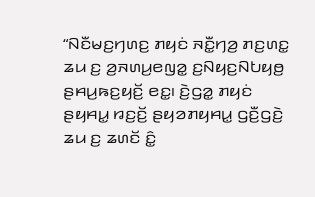“ꤡꤢꤪꤗꤢ꤬ꤚꤛꤢ꤬ ꤊꤟꤢꤦ ꤏꤢꤪ꤭ꤚꤤ꤬ ꤊꤢ꤬ꤛꤢ꤭ ꤘꤣ ꤢ꤬ ꤤ꤬ꤏꤛꤣ꤬ꤕꤜꤤ꤭ ꤢ꤬ꤡꤟꤢ꤬ꤡꤝꤟꤥ꤬ ꤔꤌꤣ꤬ꤒꤢ꤬ꤟꤢꤩ꤬ ꤕꤢ꤭꤯ ꤢꤧ꤬ꤞꤤ꤭ ꤊꤟꤢꤦ ꤔꤟꤌꤣ꤭ ꤙꤢ꤬ꤢꤩ꤬ ꤔꤟꤤꤊꤟꤌꤣ꤭ ꤞꤢꤪ꤬ꤞꤢꤧ꤬ ꤘꤣ ꤢ꤬ ꤘꤛꤢꤩ ꤢꤨ꤭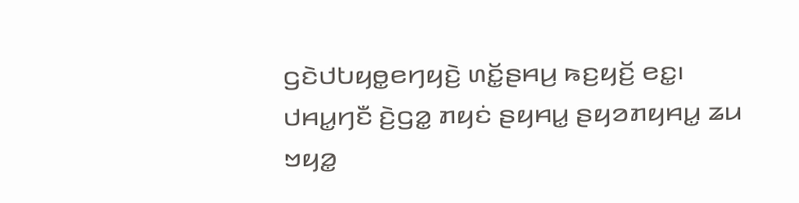ꤞꤢꤧꤓꤝꤟꤥ꤭ꤕꤚꤟꤢꤧ꤬ ꤛꤢꤩ꤭ꤔꤌꤣ꤬ ꤒꤢ꤬ꤟꤢꤩ꤬ ꤕꤢ꤭꤯ ꤓꤌꤣ꤭ꤚꤢꤪ ꤢꤧ꤬ꤞꤤ꤭ ꤊꤟꤢꤦ ꤔꤟꤌꤣ꤭ ꤔꤟꤤꤊꤟꤌꤣ꤭ ꤘꤣ ꤠꤟꤤ꤭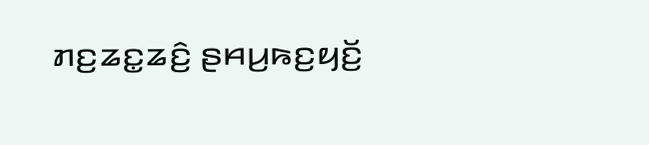ꤊꤢ꤬ꤘꤢ꤭ꤘꤢꤨ꤬ ꤔꤌꤣ꤬ꤒꤢ꤬ꤟꤢꤩ꤬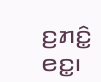ꤢ꤬ꤊꤢꤨ꤭ ꤕꤢ꤭꤯